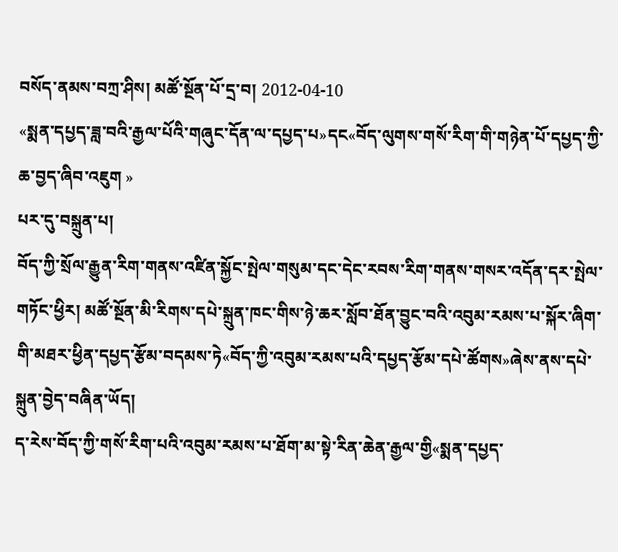བསོད་ནམས་བཀྲ་ཤིས། མཚོ་སྔོན་པོ་དྲ་བ། 2012-04-10
«སྨན་དཔྱད་ཟླ་བའི་རྒྱལ་པོའི་གཞུང་དོན་ལ་དཔྱད་པ»དང«བོད་ལུགས་གསོ་རིག་གི་གཉེན་པོ་དཔྱད་ཀྱི་ཆ་བྱད་ཞིབ་འཇུག »
པར་དུ་བསྐྲུན་པ།
བོད་ཀྱི་སྲོལ་རྒྱུན་རིག་གནས་འཛིན་སྐྱོང་སྤེལ་གསུམ་དང་དེང་རབས་རིག་གནས་གསར་འདོན་དར་སྤེལ་གཏོང་ཕྱིར། མཚོ་སྔོན་མི་རིགས་དཔེ་སྐྲུན་ཁང་གིས་ཉེ་ཆར་སློབ་ཐོན་བྱུང་བའི་འབུམ་རམས་པ་སྐོར་ཞིག་གི་མཐར་ཕྱིན་དཔྱད་རྩོམ་བདམས་ཏེ«བོད་ཀྱི་འབུམ་རམས་པའི་དཔྱད་རྩོམ་དཔེ་ཚོགས»ཞེས་ནས་དཔེ་སྐྲུན་བྱེད་བཞིན་ཡོད།
ད་རེས་བོད་ཀྱི་གསོ་རིག་པའི་འབུམ་རམས་པ་ཐོག་མ་སྟེ་རིན་ཆེན་རྒྱལ་གྱི«སྨན་དཔྱད་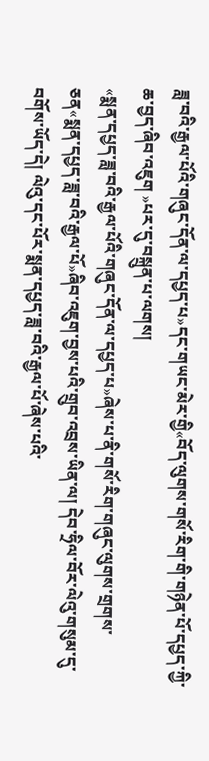ཟླ་བའི་རྒྱལ་པོའི་གཞུང་དོན་ལ་དཔྱད་པ»དང་གཡང་མེར་གྱི«བོད་ལུགས་གསོ་རིག་གི་གཉེན་པོ་དཔྱད་ཀྱི་ཆ་བྱད་ཞིབ་འཇུག »པར་དུ་བསྐྲུན་པ་ལགས།
«སྨན་དཔྱད་ཟླ་བའི་རྒྱལ་པོའི་གཞུང་དོན་ལ་དཔྱད་པ»ཞེས་པ་ནི་གསོ་རིག་གཞུང་ལུགས་གྲགས་ཅན«སྨན་དཔྱད་ཟླ་བའི་རྒྱལ་པོ»ཞིབ་འཇུག་བྱས་པའི་གྲུབ་འབྲས་ཡིན་ལ། དེབ་ཧྲིལ་བོར་ལེའུ་གསུམ་དུ་བགོས་ཡོད་དེ། ལེའུ་དང་པོར་སྨན་དཔྱད་ཟླ་བའི་རྒྱལ་པོ་ཞེས་པའི་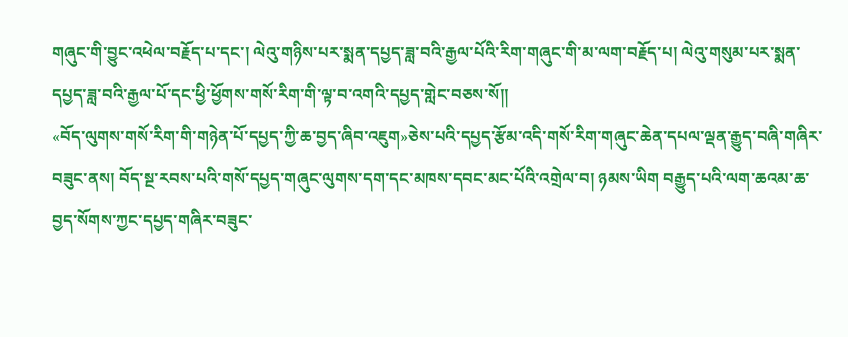གཞུང་གི་བྱུང་འཕེལ་བརྗོད་པ་དང་། ལེའུ་གཉིས་པར་སྨན་དཔྱད་ཟླ་བའི་རྒྱལ་པོའི་རིག་གཞུང་གི་མ་ལག་བརྗོད་པ། ལེའུ་གསུམ་པར་སྨན་དཔྱད་ཟླ་བའི་རྒྱལ་པོ་དང་ཕྱི་ཕྱོགས་གསོ་རིག་གི་ལྟ་བ་འགའི་དཔྱད་གླེང་བཅས་སོ།།
«བོད་ལུགས་གསོ་རིག་གི་གཉེན་པོ་དཔྱད་ཀྱི་ཆ་བྱད་ཞིབ་འཇུག»ཅེས་པའི་དཔྱད་རྩོམ་འདི་གསོ་རིག་གཞུང་ཆེན་དཔལ་ལྡན་རྒྱུད་བཞི་གཞིར་བཟུང་ནས། བོད་སྔ་རབས་པའི་གསོ་དཔྱད་གཞུང་ལུགས་དག་དང་མཁས་དབང་མང་པོའི་འགྲེལ་བ། ཉམས་ཡིག བརྒྱུད་པའི་ལག་ཆའམ་ཆ་བྱད་སོགས་ཀྱང་དཔྱད་གཞིར་བཟུང་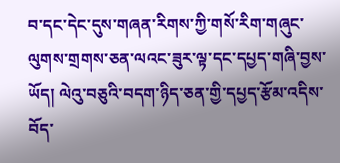བ་དང་དེང་དུས་གཞན་རིགས་ཀྱི་གསོ་རིག་གཞུང་ལུགས་གྲགས་ཅན་ལའང་ཟུར་ལྟ་དང་དཔྱད་གཞི་བྱས་ཡོད། ལེའུ་བཅུའི་བདག་ཉིད་ཅན་གྱི་དཔྱད་རྩོམ་འདིས་བོད་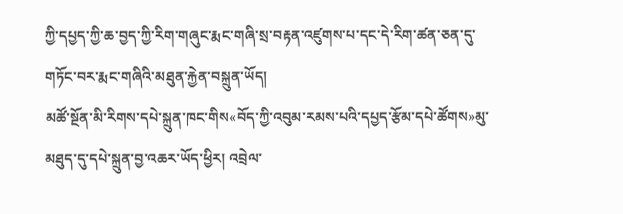ཀྱི་དཔྱད་ཀྱི་ཆ་བྱད་ཀྱི་རིག་གཞུང་རྨང་གཞི་སྲ་བརྟན་འཛུགས་པ་དང་དེ་རིག་ཚན་ཅན་དུ་གཏོང་བར་རྨང་གཞིའི་མཐུན་རྐྱེན་བསྐྲུན་ཡོད།
མཚོ་སྔོན་མི་རིགས་དཔེ་སྐྲུན་ཁང་གིས«བོད་ཀྱི་འབུམ་རམས་པའི་དཔྱད་རྩོམ་དཔེ་ཚོགས»མུ་མཐུད་དུ་དཔེ་སྐྲུན་བྱ་འཆར་ཡོད་ཕྱིར། འབྲེལ་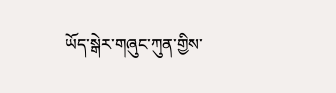ཡོད་སྒེར་གཞུང་ཀུན་གྱིས་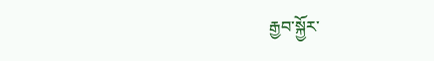རྒྱབ་སྐྱོར་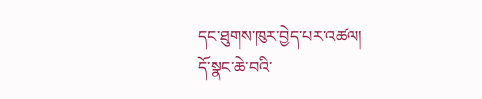དང་ཐུགས་ཁུར་བྱེད་པར་འཚལ།
དོ་སྣང་ཆེ་བའི་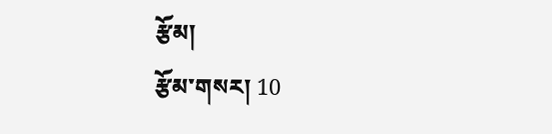རྩོམ།
རྩོམ་གསར། 10